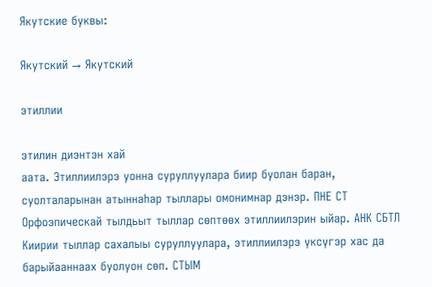Якутские буквы:

Якутский → Якутский

этиллии

этилин диэнтэн хай
аата. Этиллиилэрэ уонна суруллуулара биир буолан баран, суолталарынан атыннаһар тыллары омонимнар дэнэр. ПНЕ СТ
Орфоэпическай тылдьыт тыллар сөптөөх этиллиилэрин ыйар. АНК СБТЛ
Киирии тыллар сахалыы суруллуулара, этиллиилэрэ үксүгэр хас да барыйааннаах буолуон сөп. СТЫМ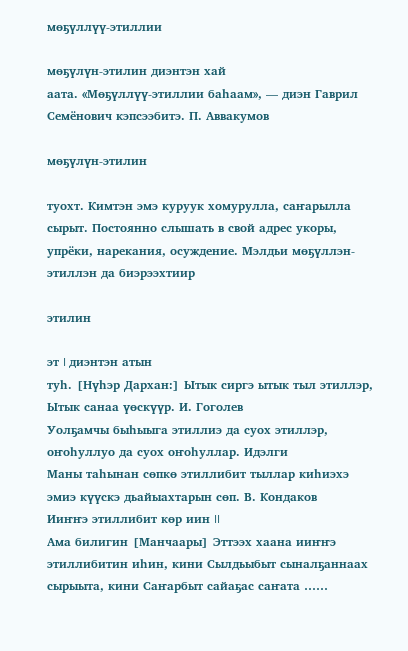мөҕүллүү-этиллии

мөҕүлүн-этилин диэнтэн хай
аата. «Мөҕүллүү-этиллии баһаам», — диэн Гаврил Семёнович кэпсээбитэ. П. Аввакумов

мөҕүлүн-этилин

туохт. Кимтэн эмэ куруук хомурулла, саҥарылла сырыт. Постоянно слышать в свой адрес укоры, упрёки, нарекания, осуждение. Мэлдьи мөҕүллэн-этиллэн да биэрээхтиир

этилин

эт I диэнтэн атын
туһ. [Нүһэр Дархан:] Ытык сиргэ ытык тыл этиллэр, Ытык санаа үөскүүр. И. Гоголев
Уолҕамчы быһыыга этиллиэ да суох этиллэр, оҥоһуллуо да суох оҥоһуллар. Идэлги
Маны таһынан сөпкө этиллибит тыллар киһиэхэ эмиэ күүскэ дьайыахтарын сөп. В. Кондаков
Ииҥҥэ этиллибит көр иин II
Ама билигин [Манчаары] Эттээх хаана ииҥҥэ этиллибитин иһин, кини Сылдьыбыт сыналҕаннаах сырыыта, кини Саҥарбыт сайаҕас саҥата ……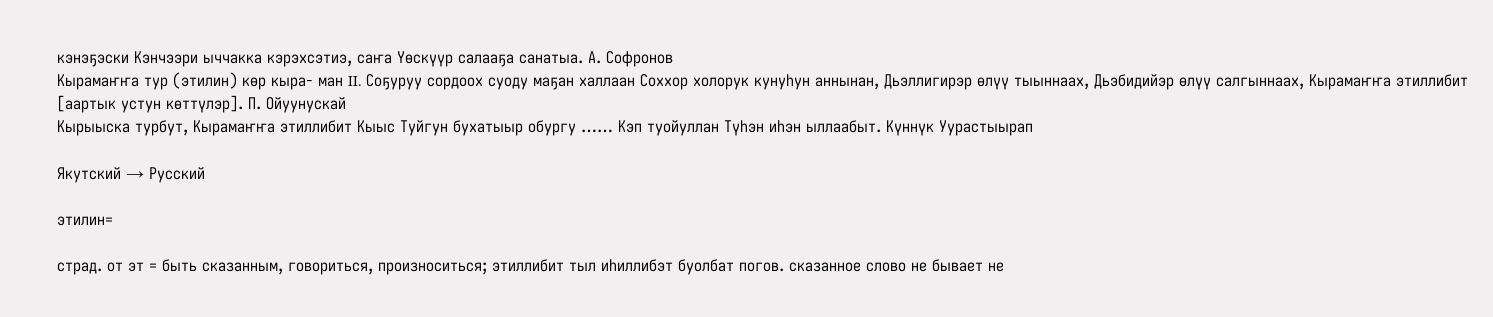кэнэҕэски Кэнчээри ыччакка кэрэхсэтиэ, саҥа Үөскүүр салааҕа санатыа. А. Софронов
Кырамаҥҥа тур (этилин) көр кыра- ман II. Соҕуруу сордоох суоду маҕан халлаан Соххор холорук кунуһун аннынан, Дьэллигирэр өлүү тыыннаах, Дьэбидийэр өлүү салгыннаах, Кырамаҥҥа этиллибит [аартык устун көттүлэр]. П. Ойуунускай
Кырыыска турбут, Кырамаҥҥа этиллибит Кыыс Туйгун бухатыыр обургу …… Кэп туойуллан Түһэн иһэн ыллаабыт. Күннүк Уурастыырап

Якутский → Русский

этилин=

страд. от эт = быть сказанным, говориться, произноситься; этиллибит тыл иһиллибэт буолбат погов. сказанное слово не бывает не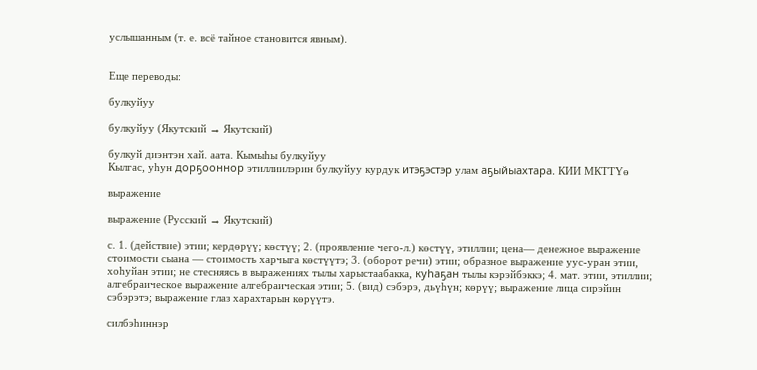услышанным (т. е. всё тайное становится явным).


Еще переводы:

булкуйуу

булкуйуу (Якутский → Якутский)

булкуй диэнтэн хай. аата. Кымыһы булкуйуу
Кылгас, уһун дорҕооннор этиллиилэрин булкуйуу курдук итэҕэстэр улам аҕыйыахтара. КИИ МКТТҮө

выражение

выражение (Русский → Якутский)

с. 1. (действие) этии; кердөрүү; көстүү; 2. (проявление чего-л.) көстүү, этиллии; цена— денежное выражение стоимости сыана — стоимость харчыга көстүүтэ; 3. (оборот речи) этии; образное выражение уус-уран этии, хоһуйан этии; не стесняясь в выражениях тылы харыстаабакка, куһаҕан тылы кэрэйбэккэ; 4. мат. этии, этиллии; алгебраическое выражение алгебраическая этии; 5. (вид) сэбэрэ, дьүһүн; көрүү; выражение лица сирэйин сэбэрэтэ; выражение глаз харахтарын көрүүтэ.

силбэһиннэр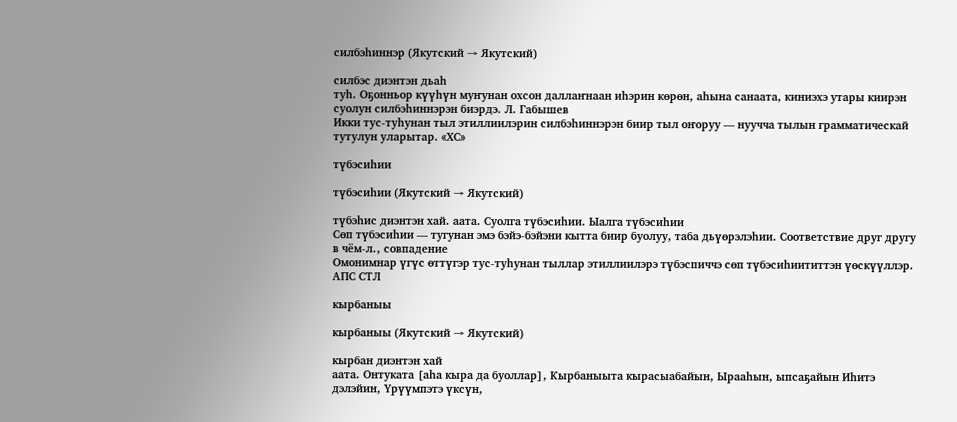силбэһиннэр (Якутский → Якутский)

силбэс диэнтэн дьаһ
туһ. Оҕонньор күүһүн муҥунан охсон даллаҥнаан иһэрин көрөн, аһына санаата, киниэхэ утары киирэн суолун силбэһиннэрэн биэрдэ. Л. Габышев
Икки тус-туһунан тыл этиллиилэрин силбэһиннэрэн биир тыл оҥоруу — нуучча тылын грамматическай тутулун уларытар. «ХС»

түбэсиһии

түбэсиһии (Якутский → Якутский)

түбэһис диэнтэн хай. аата. Суолга түбэсиһии. Ыалга түбэсиһии
Сөп түбэсиһии — тугунан эмэ бэйэ-бэйэни кытта биир буолуу, таба дьүөрэлэһии. Соответствие друг другу в чём-л., совпадение
Омонимнар үгүс өттүгэр тус-туһунан тыллар этиллиилэрэ түбэспиччэ сөп түбэсиһиититтэн үөскүүллэр. АПС СТЛ

кырбаныы

кырбаныы (Якутский → Якутский)

кырбан диэнтэн хай
аата. Онтуката [аһа кыра да буоллар], Кырбаныыта кырасыабайын, Ырааһын, ыпсаҕайын Иһитэ дэлэйин, Үрүүмпэтэ үксүн,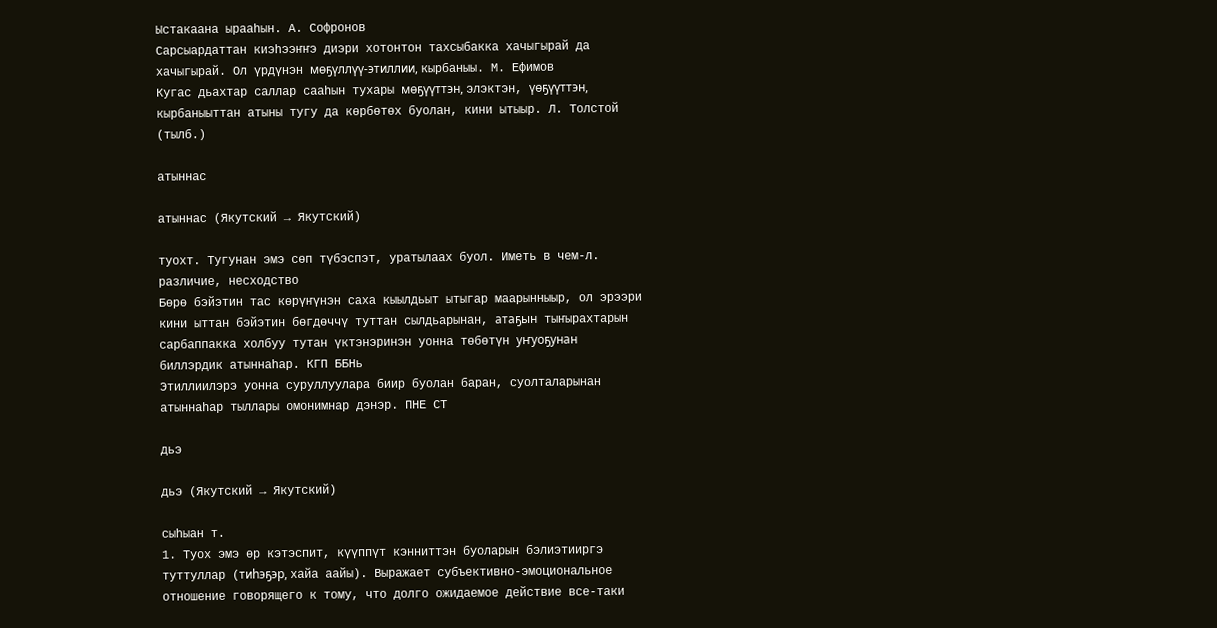Ыстакаана ырааһын. А. Софронов
Сарсыардаттан киэһээҥҥэ диэри хотонтон тахсыбакка хачыгырай да хачыгырай. Ол үрдүнэн мөҕүллүү-этиллии, кырбаныы. М. Ефимов
Кугас дьахтар саллар сааһын тухары мөҕүүттэн, элэктэн, үөҕүүттэн, кырбаныыттан атыны тугу да көрбөтөх буолан, кини ытыыр. Л. Толстой (тылб.)

атыннас

атыннас (Якутский → Якутский)

туохт. Тугунан эмэ сөп түбэспэт, уратылаах буол. Иметь в чем-л. различие, несходство
Бөрө бэйэтин тас көрүҥүнэн саха кыылдьыт ытыгар маарынныыр, ол эрээри кини ыттан бэйэтин бөгдөччү туттан сылдьарынан, атаҕын тыҥырахтарын сарбаппакка холбуу тутан үктэнэринэн уонна төбөтүн уҥуоҕунан биллэрдик атыннаһар. КГП ББНь
Этиллиилэрэ уонна суруллуулара биир буолан баран, суолталарынан атыннаһар тыллары омонимнар дэнэр. ПНЕ СТ

дьэ

дьэ (Якутский → Якутский)

сыһыан т.
1. Туох эмэ өр кэтэспит, күүппүт кэнниттэн буоларын бэлиэтииргэ туттуллар (тиһэҕэр, хайа аайы). Выражает субъективно-эмоциональное отношение говорящего к тому, что долго ожидаемое действие все-таки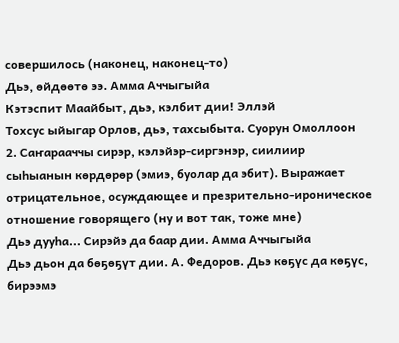совершилось (наконец, наконец-то)
Дьэ, өйдөөтө ээ. Амма Аччыгыйа
Кэтэспит Маайбыт, дьэ, кэлбит дии! Эллэй
Тохсус ыйыгар Орлов, дьэ, тахсыбыта. Суорун Омоллоон
2. Саҥарааччы сирэр, кэлэйэр-сиргэнэр, сиилиир сыһыанын көрдөрөр (эмиэ, буолар да эбит). Выражает отрицательное, осуждающее и презрительно-ироническое отношение говорящего (ну и вот так, тоже мне)
Дьэ дууһа... Сирэйэ да баар дии. Амма Аччыгыйа
Дьэ дьон да бөҕөҕүт дии. А. Федоров. Дьэ көҕүс да көҕүс, бирээмэ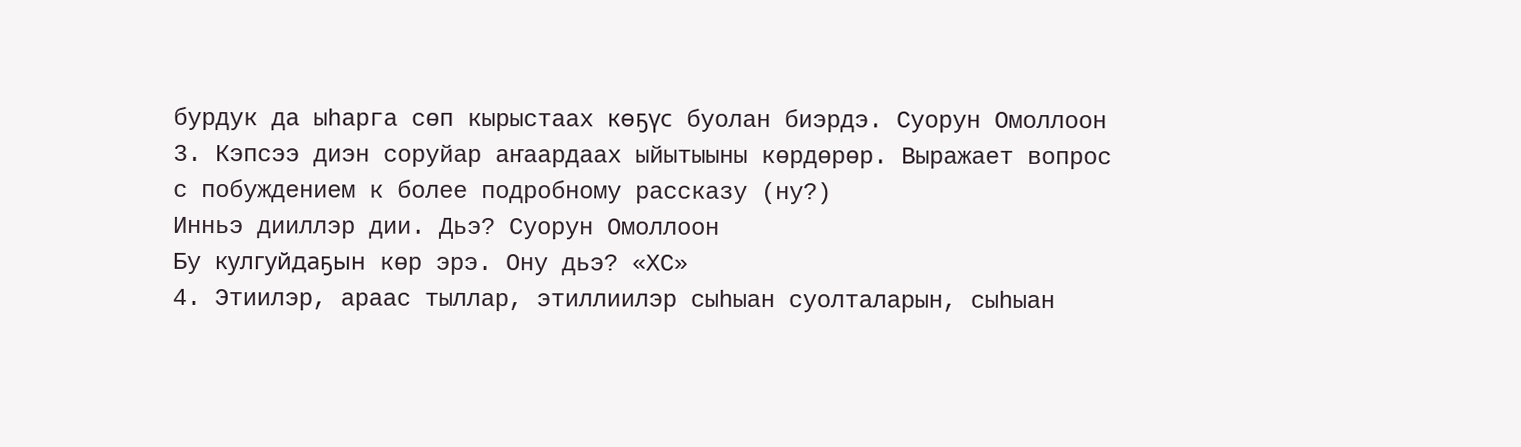бурдук да ыһарга сөп кырыстаах көҕүс буолан биэрдэ. Суорун Омоллоон
3. Кэпсээ диэн соруйар аҥаардаах ыйытыыны көрдөрөр. Выражает вопрос с побуждением к более подробному рассказу (ну?)
Инньэ дииллэр дии. Дьэ? Суорун Омоллоон
Бу кулгуйдаҕын көр эрэ. Ону дьэ? «ХС»
4. Этиилэр, араас тыллар, этиллиилэр сыһыан суолталарын, сыһыан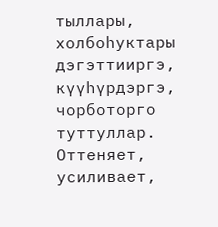тыллары, холбоһуктары дэгэттииргэ, күүһүрдэргэ, чорботорго туттуллар. Оттеняет, усиливает,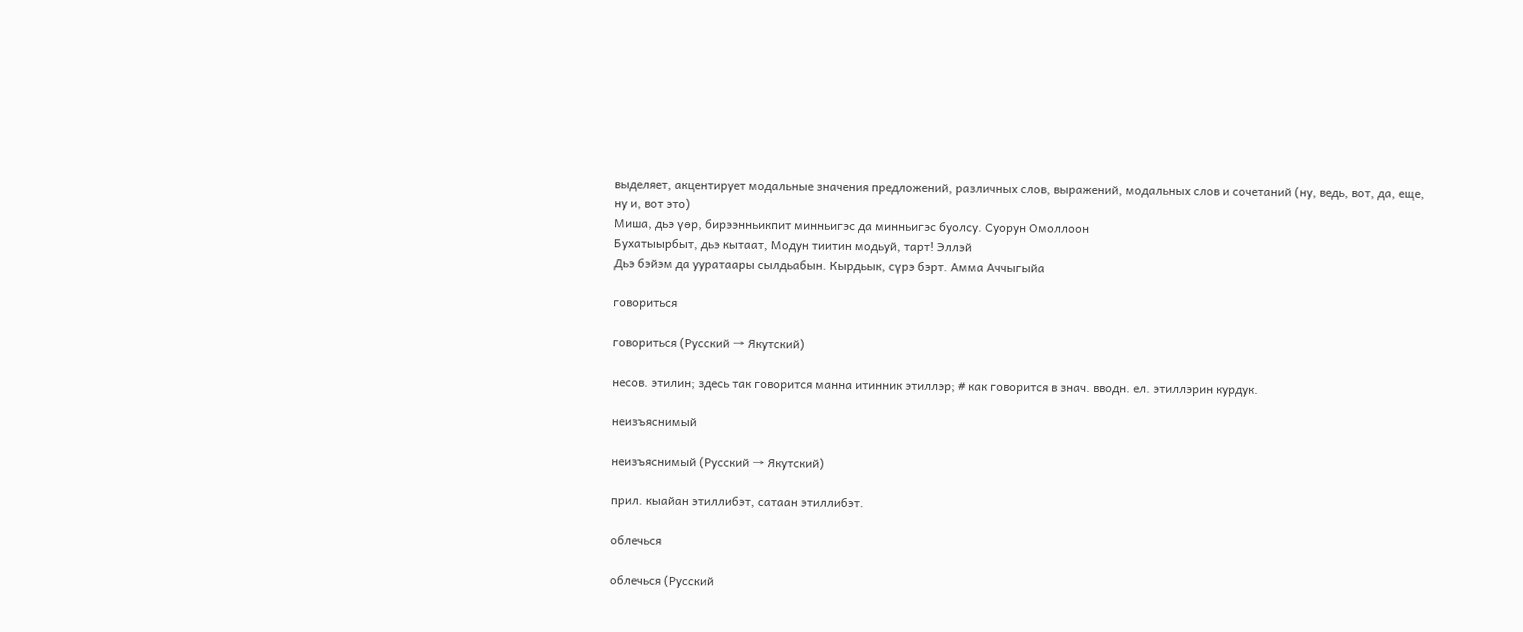выделяет, акцентирует модальные значения предложений, различных слов, выражений, модальных слов и сочетаний (ну, ведь, вот, да, еще, ну и, вот это)
Миша, дьэ үөр, бирээнньикпит минньигэс да минньигэс буолсу. Суорун Омоллоон
Бухатыырбыт, дьэ кытаат, Модун тиитин модьуй, тарт! Эллэй
Дьэ бэйэм да ууратаары сылдьабын. Кырдьык, сүрэ бэрт. Амма Аччыгыйа

говориться

говориться (Русский → Якутский)

несов. этилин; здесь так говорится манна итинник этиллэр; # как говорится в знач. вводн. ел. этиллэрин курдук.

неизъяснимый

неизъяснимый (Русский → Якутский)

прил. кыайан этиллибэт, сатаан этиллибэт.

облечься

облечься (Русский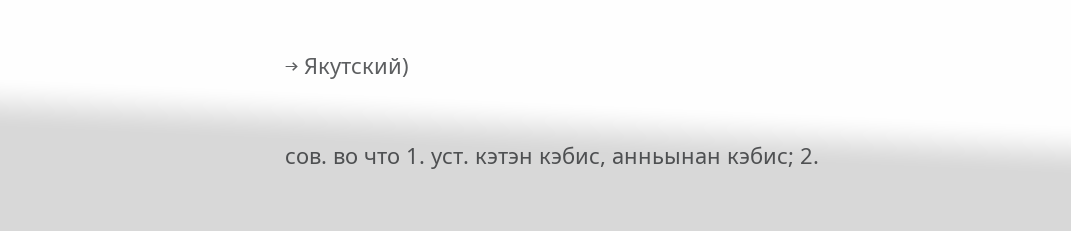→ Якутский)

сов. во что 1. уст. кэтэн кэбис, анньынан кэбис; 2.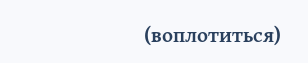(воплотиться)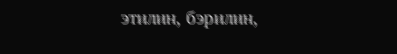этилин, бэрилин,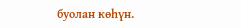буолан көһүн.